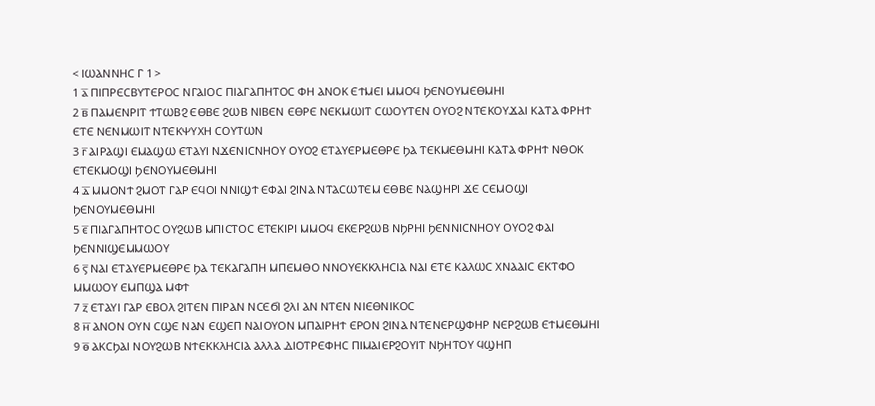< ⲒⲰⲀⲚⲚⲎⲤ Ⲅ 1 >
1 ⲁ̅ ⲠⲒⲠⲢⲈⲤⲂⲨⲦⲈⲢⲞⲤ ⲚⲄⲀⲒⲞⲤ ⲠⲒⲀⲄⲀⲠⲎⲦⲞⲤ ⲪⲎ ⲀⲚⲞⲔ ⲈϮⲘⲈⲒ ⲘⲘⲞϤ ϦⲈⲚⲞⲨⲘⲈⲐⲘⲎⲒ
2 ⲃ̅ ⲠⲀⲘⲈⲚⲢⲒⲦ ϮⲦⲰⲂϨ ⲈⲐⲂⲈ ϨⲰⲂ ⲚⲒⲂⲈⲚ ⲈⲐⲢⲈ ⲚⲈⲔⲘⲰⲒⲦ ⲤⲰⲞⲨⲦⲈⲚ ⲞⲨⲞϨ ⲚⲦⲈⲔⲞⲨϪⲀⲒ ⲔⲀⲦⲀ ⲪⲢⲎϮ ⲈⲦⲈ ⲚⲈⲚⲘⲰⲒⲦ ⲚⲦⲈⲔⲮⲨⲬⲎ ⲤⲞⲨⲦⲰⲚ
3 ⲅ̅ ⲀⲒⲢⲀϢⲒ ⲈⲘⲀϢⲰ ⲈⲦⲀⲨⲒ ⲚϪⲈⲚⲒⲤⲚⲎⲞⲨ ⲞⲨⲞϨ ⲈⲦⲀⲨⲈⲢⲘⲈⲐⲢⲈ ϦⲀ ⲦⲈⲔⲘⲈⲐⲘⲎⲒ ⲔⲀⲦⲀ ⲪⲢⲎϮ ⲚⲐⲞⲔ ⲈⲦⲈⲔⲘⲞϢⲒ ϦⲈⲚⲞⲨⲘⲈⲐⲘⲎⲒ
4 ⲇ̅ ⲘⲘⲞⲚϮ ϨⲘⲞⲦ ⲄⲀⲢ ⲈϤⲞⲒ ⲚⲚⲒϢϮ ⲈⲪⲀⲒ ϨⲒⲚⲀ ⲚⲦⲀⲤⲰⲦⲈⲘ ⲈⲐⲂⲈ ⲚⲀϢⲎⲢⲒ ϪⲈ ⲤⲈⲘⲞϢⲒ ϦⲈⲚⲞⲨⲘⲈⲐⲘⲎⲒ
5 ⲉ̅ ⲠⲒⲀⲄⲀⲠⲎⲦⲞⲤ ⲞⲨϨⲰⲂ ⲘⲠⲒⲤⲦⲞⲤ ⲈⲦⲈⲔⲒⲢⲒ ⲘⲘⲞϤ ⲈⲔⲈⲢϨⲰⲂ ⲚϦⲢⲎⲒ ϦⲈⲚⲚⲒⲤⲚⲎⲞⲨ ⲞⲨⲞϨ ⲪⲀⲒ ϦⲈⲚⲚⲒϢⲈⲘⲘⲰⲞⲨ
6 ⲋ̅ ⲚⲀⲒ ⲈⲦⲀⲨⲈⲢⲘⲈⲐⲢⲈ ϦⲀ ⲦⲈⲔⲀⲄⲀⲠⲎ ⲘⲠⲈⲘⲐⲞ ⲚⲚⲞⲨⲈⲔⲔⲖⲎⲤⲒⲀ ⲚⲀⲒ ⲈⲦⲈ ⲔⲀⲖⲰⲤ ⲬⲚⲀⲀⲒⲤ ⲈⲔⲦⲪⲞ ⲘⲘⲰⲞⲨ ⲈⲘⲠϢⲀ ⲘⲪϮ
7 ⲍ̅ ⲈⲦⲀⲨⲒ ⲄⲀⲢ ⲈⲂⲞⲖ ϨⲒⲦⲈⲚ ⲠⲒⲢⲀⲚ ⲚⲤⲈϬⲒ ϨⲖⲒ ⲀⲚ ⲚⲦⲈⲚ ⲚⲒⲈⲐⲚⲒⲔⲞⲤ
8 ⲏ̅ ⲀⲚⲞⲚ ⲞⲨⲚ ⲤϢⲈ ⲚⲀⲚ ⲈϢⲈⲠ ⲚⲀⲒⲞⲨⲞⲚ ⲘⲠⲀⲒⲢⲎϮ ⲈⲢⲞⲚ ϨⲒⲚⲀ ⲚⲦⲈⲚⲈⲢϢⲪⲎⲢ ⲚⲈⲢϨⲰⲂ ⲈϮⲘⲈⲐⲘⲎⲒ
9 ⲑ̅ ⲀⲔⲤϦⲀⲒ ⲚⲞⲨϨⲰⲂ ⲚϮⲈⲔⲔⲖⲎⲤⲒⲀ ⲀⲖⲖⲀ ⲆⲒⲞⲦⲢⲈⲪⲎⲤ ⲠⲒⲘⲀⲒⲈⲢϨⲞⲨⲒⲦ ⲚϦⲎⲦⲞⲨ ϤϢⲎⲠ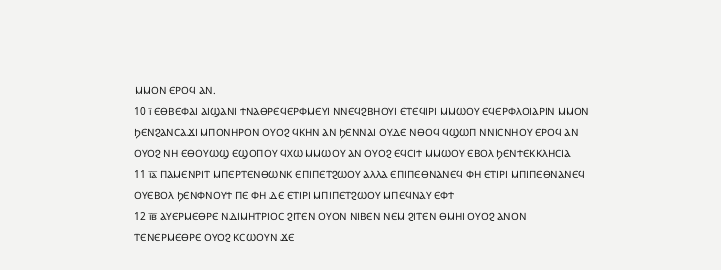ⲘⲘⲞⲚ ⲈⲢⲞϤ ⲀⲚ.
10 ⲓ̅ ⲈⲐⲂⲈⲪⲀⲒ ⲀⲒϢⲀⲚⲒ ϮⲚⲀⲐⲢⲈϤⲈⲢⲪⲘⲈⲨⲒ ⲚⲚⲈϤϨⲂⲎⲞⲨⲒ ⲈⲦⲈϤⲒⲢⲒ ⲘⲘⲰⲞⲨ ⲈϤⲈⲢⲪⲖⲞⲒⲀⲢⲒⲚ ⲘⲘⲞⲚ ϦⲈⲚϨⲀⲚⲤⲀϪⲒ ⲘⲠⲞⲚⲎⲢⲞⲚ ⲞⲨⲞϨ ϤⲔⲎⲚ ⲀⲚ ϦⲈⲚⲚⲀⲒ ⲞⲨⲆⲈ ⲚⲐⲞϤ ϤϢⲰⲠ ⲚⲚⲒⲤⲚⲎⲞⲨ ⲈⲢⲞϤ ⲀⲚ ⲞⲨⲞϨ ⲚⲎ ⲈⲐⲞⲨⲰϢ ⲈϢⲞⲠⲞⲨ ϤⲬⲰ ⲘⲘⲰⲞⲨ ⲀⲚ ⲞⲨⲞϨ ⲈϤⲤⲒϮ ⲘⲘⲰⲞⲨ ⲈⲂⲞⲖ ϦⲈⲚϮⲈⲔⲔⲖⲎⲤⲒⲀ
11 ⲓ̅ⲁ̅ ⲠⲀⲘⲈⲚⲢⲒⲦ ⲘⲠⲈⲢⲦⲈⲚⲐⲰⲚⲔ ⲈⲠⲒⲠⲈⲦϨⲰⲞⲨ ⲀⲖⲖⲀ ⲈⲠⲒⲠⲈⲐⲚⲀⲚⲈϤ ⲪⲎ ⲈⲦⲒⲢⲒ ⲘⲠⲒⲠⲈⲐⲚⲀⲚⲈϤ ⲞⲨⲈⲂⲞⲖ ϦⲈⲚⲪⲚⲞⲨϮ ⲠⲈ ⲪⲎ ⲆⲈ ⲈⲦⲒⲢⲒ ⲘⲠⲒⲠⲈⲦϨⲰⲞⲨ ⲘⲠⲈϤⲚⲀⲨ ⲈⲪϮ
12 ⲓ̅ⲃ̅ ⲀⲨⲈⲢⲘⲈⲐⲢⲈ ⲚⲆⲒⲘⲎⲦⲢⲒⲞⲤ ϨⲒⲦⲈⲚ ⲞⲨⲞⲚ ⲚⲒⲂⲈⲚ ⲚⲈⲘ ϨⲒⲦⲈⲚ ⲐⲘⲎⲒ ⲞⲨⲞϨ ⲀⲚⲞⲚ ⲦⲈⲚⲈⲢⲘⲈⲐⲢⲈ ⲞⲨⲞϨ ⲔⲤⲰⲞⲨⲚ ϪⲈ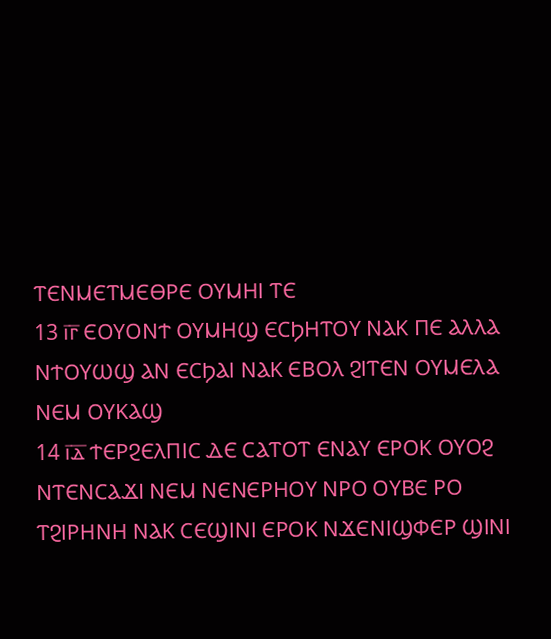ⲦⲈⲚⲘⲈⲦⲘⲈⲐⲢⲈ ⲞⲨⲘⲎⲒ ⲦⲈ
13 ⲓ̅ⲅ̅ ⲈⲞⲨⲞⲚϮ ⲞⲨⲘⲎϢ ⲈⲤϦⲎⲦⲞⲨ ⲚⲀⲔ ⲠⲈ ⲀⲖⲖⲀ ⲚϮⲞⲨⲰϢ ⲀⲚ ⲈⲤϦⲀⲒ ⲚⲀⲔ ⲈⲂⲞⲖ ϨⲒⲦⲈⲚ ⲞⲨⲘⲈⲖⲀ ⲚⲈⲘ ⲞⲨⲔⲀϢ
14 ⲓ̅ⲇ̅ ϮⲈⲢϨⲈⲖⲠⲒⲤ ⲆⲈ ⲤⲀⲦⲞⲦ ⲈⲚⲀⲨ ⲈⲢⲞⲔ ⲞⲨⲞϨ ⲚⲦⲈⲚⲤⲀϪⲒ ⲚⲈⲘ ⲚⲈⲚⲈⲢⲎⲞⲨ ⲚⲢⲞ ⲞⲨⲂⲈ ⲢⲞ ⲦϨⲒⲢⲎⲚⲎ ⲚⲀⲔ ⲤⲈϢⲒⲚⲒ ⲈⲢⲞⲔ ⲚϪⲈⲚⲒϢⲪⲈⲢ ϢⲒⲚⲒ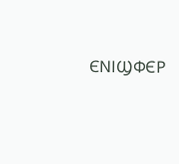ⲈⲚⲒϢⲪⲈⲢ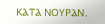ⲔⲀⲦⲀ ⲚⲞⲨⲢⲀⲚ.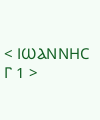< ⲒⲰⲀⲚⲚⲎⲤ Ⲅ 1 >